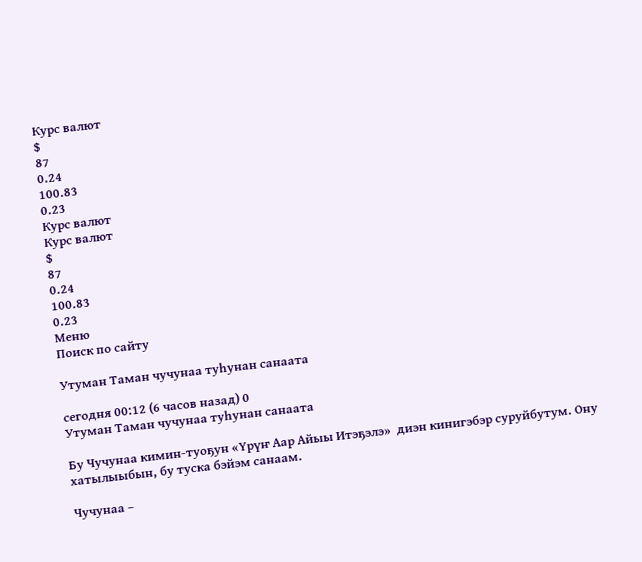Курс валют
$
87
0.24
100.83
0.23
Курс валют
Курс валют
$
87
0.24
100.83
0.23
Меню
Поиск по сайту

Утуман Таман чучунаа туһунан санаата

сегодня 00:12 (6 часов назад) 0
Утуман Таман чучунаа туһунан санаата

Бу Чучунаа кимин-туоҕун «Үрүҥ Аар Айыы Итэҕэлэ»  диэн кинигэбэр суруйбутум. Ону хатылыыбын, бу туска бэйэм санаам.

Чучунаа –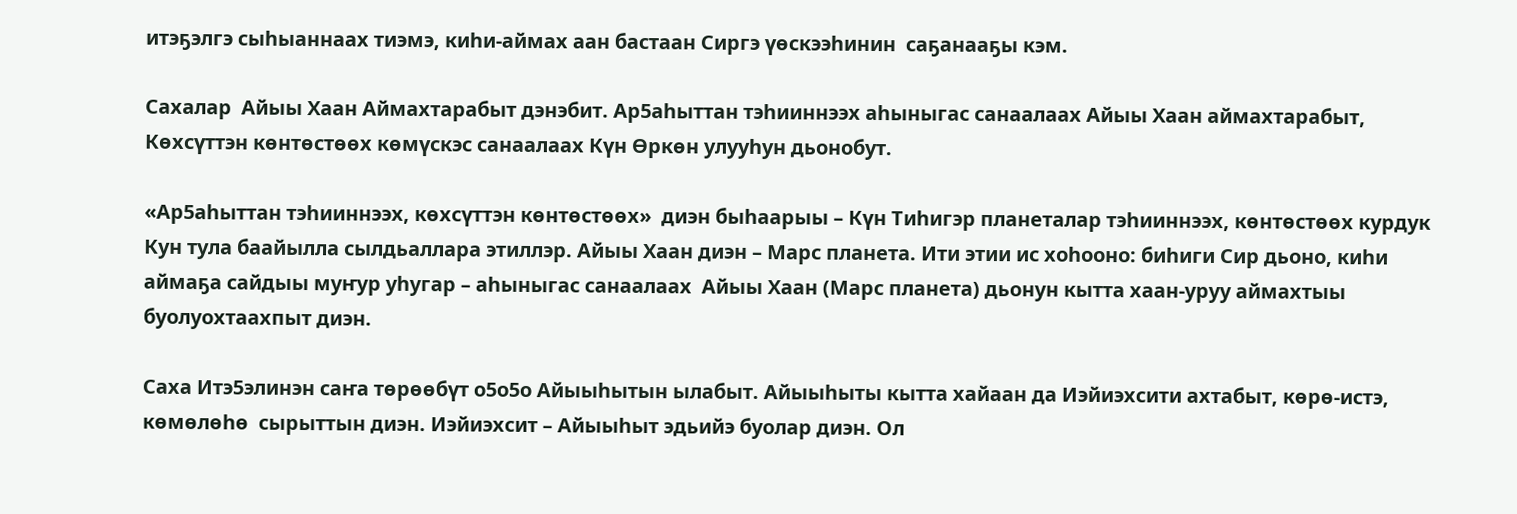итэҕэлгэ сыһыаннаах тиэмэ, киһи-аймах аан бастаан Сиргэ үөскээһинин  саҕанааҕы кэм.

Сахалар  Айыы Хаан Аймахтарабыт дэнэбит. Ар5аhыттан тэhииннээх аhыныгас санаалаах Айыы Хаан аймахтарабыт, Көхсүттэн көнтөстөөх көмүскэс санаалаах Күн Өркөн улууһун дьонобут.

«Ар5аhыттан тэhииннээх, көхсүттэн көнтөстөөх»  диэн быhаарыы – Күн Тиhигэр планеталар тэhииннээх, көнтөстөөх курдук Кун тула баайылла сылдьаллара этиллэр. Айыы Хаан диэн – Марс планета. Ити этии ис хоhооно: биhиги Сир дьоно, киhи аймаҕа сайдыы муҥур уhугар – аhыныгас санаалаах  Айыы Хаан (Марс планета) дьонун кытта хаан-уруу аймахтыы буолуохтаахпыт диэн.

Саха Итэ5элинэн саҥа төрөөбүт о5о5о Айыыhытын ылабыт. Айыыhыты кытта хайаан да Иэйиэхсити ахтабыт, көрө-истэ, көмөлөһө  сырыттын диэн. Иэйиэхсит – Айыыhыт эдьийэ буолар диэн. Ол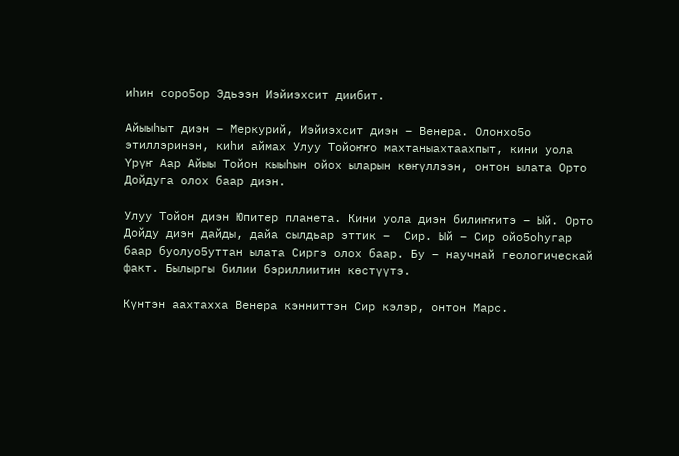иhин соро5ор Эдьээн Иэйиэхсит диибит.

Айыыhыт диэн – Меркурий, Иэйиэхсит диэн – Венера. Олонхо5о этиллэринэн, киһи аймах Улуу Тойоҥҥо махтаныахтаахпыт, кини уола Үрүҥ Аар Айыы Тойон кыыhын ойох ыларын көҥүллээн, онтон ылата Орто Дойдуга олох баар диэн.

Улуу Тойон диэн Юпитер планета. Кини уола диэн билиҥҥитэ – Ый. Орто Дойду диэн дайды, дайа сылдьар эттик –  Сир. Ый – Сир ойо5оhугар баар буолуо5уттан ылата Сиргэ олох баар. Бу – научнай геологическай факт. Былыргы билии бэриллиитин көстүүтэ.

Күнтэн аахтахха Венера кэнниттэн Сир кэлэр, онтон Марс.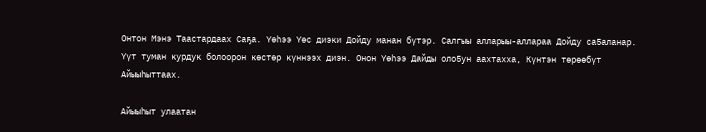Онтон Мэнэ Таастардаах Саҕа. Үөhээ Үөс диэки Дойду манан бүтэр. Салгыы алларыы-аллараа Дойду са5аланар. Үүт туман курдук болоорон көстөр күннээх диэн. Онон Үөhээ Дайды оло5ун аахтахха, Күнтэн төрөөбүт Айыыhыттаах.

Айыыhыт улаатан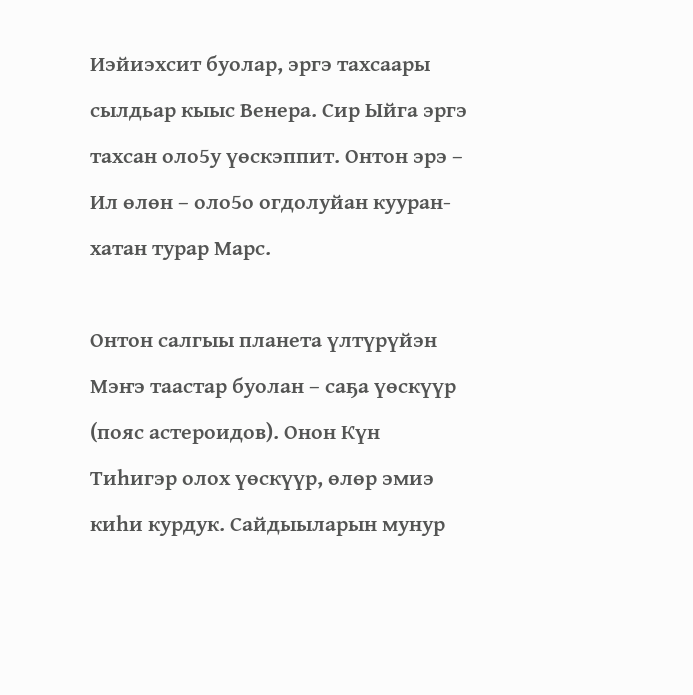Иэйиэхсит буолар, эргэ тахсаары сылдьар кыыс Венера. Сир Ыйга эргэ тахсан оло5у үөскэппит. Онтон эрэ – Ил өлөн – оло5о огдолуйан кууран-хатан турар Марс.

Онтон салгыы планета үлтүрүйэн Мэҥэ таастар буолан – саҕа үөскүүр (пояс астероидов). Онон Күн Тиhигэр олох үөскүүр, өлөр эмиэ киhи курдук. Сайдыыларын мунур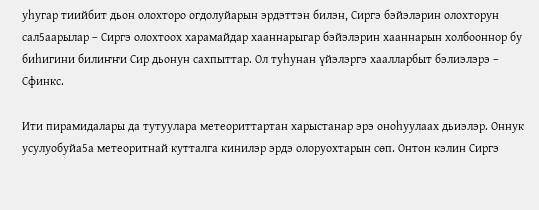уhугар тиийбит дьон олохторо огдолуйарын эрдэттэн билэн, Сиргэ бэйэлэрин олохторун сал5аарылар – Сиргэ олохтоох харамайдар хааннарыгар бэйэлэрин хааннарын холбооннор бу биhигини билиҥҥи Сир дьонун сахпыттар. Ол туhунан үйэлэргэ хаалларбыт бэлиэлэрэ – Сфинкс.

Ити пирамидалары да тутуулара метеориттартан харыстанар эрэ оноhуулаах дьиэлэр. Оннук усулуобуйа5а метеоритнай кутталга кинилэр эрдэ олоруохтарын сөп. Онтон кэлин Сиргэ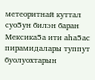метеоритнай куттал суо5ун билэн баран Мексика5а ити аhа5ас пирамидалары туппут буолуохтарын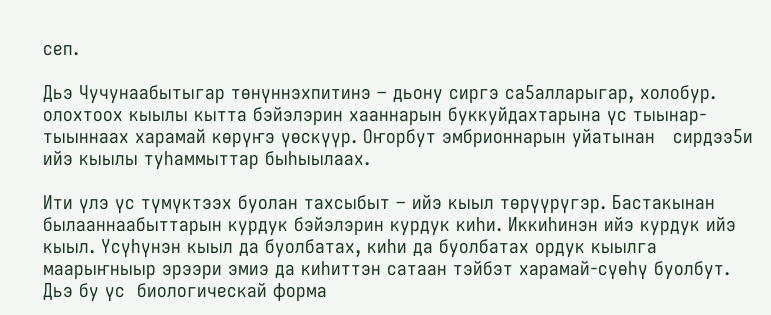сеп.

Дьэ Чучунаабытыгар төнүннэхпитинэ – дьону сиргэ са5алларыгар, холобур. олохтоох кыылы кытта бэйэлэрин хааннарын буккуйдахтарына үс тыынар-тыыннаах харамай көрүҥэ үөскүүр. Оҥорбут эмбрионнарын уйатынан   сирдээ5и ийэ кыылы туhаммыттар быhыылаах.

Ити үлэ үс түмүктээх буолан тахсыбыт – ийэ кыыл төрүүрүгэр. Бастакынан былааннаабыттарын курдук бэйэлэрин курдук киhи. Иккиhинэн ийэ курдук ийэ кыыл. Үсүһүнэн кыыл да буолбатах, киhи да буолбатах ордук кыылга маарыҥныыр эрээри эмиэ да киhиттэн сатаан тэйбэт харамай-сүөһү буолбут. Дьэ бу үс  биологическай форма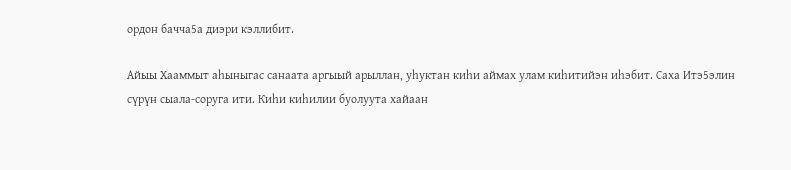ордон бачча5а диэри кэллибит.

Айыы Хааммыт аhыныгас санаата аргыый арыллан, уhуктан киhи аймах улам киhитийэн иhэбит. Саха Итэ5элин сүрүн сыала-соруга ити. Киhи киhилии буолуута хайаан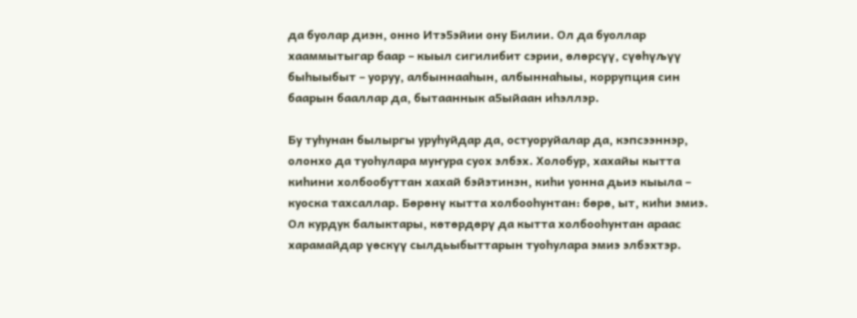да буолар диэн, онно Итэ5эйии ону Билии. Ол да буоллар хааммытыгар баар – кыыл сигилибит сэрии, өлөрсүү, сүөһүљүү быhыыбыт – уоруу, албыннааhын, албыннаhыы, коррупция син баарын бааллар да, бытааннык а5ыйаан иhэллэр.

Бу туhунан былыргы уруhуйдар да, остуоруйалар да, кэпсээннэр, олонхо да туоhулара муҥура суох элбэх. Холобур, хахайы кытта киhини холбообуттан хахай бэйэтинэн, киhи уонна дьиэ кыыла – куоска тахсаллар. Бөрөнү кытта холбооhунтан: бөрө, ыт, киhи эмиэ. Ол курдук балыктары, көтөрдөрү да кытта холбооhунтан араас харамайдар үөскүү сылдьыбыттарын туоhулара эмиэ элбэхтэр.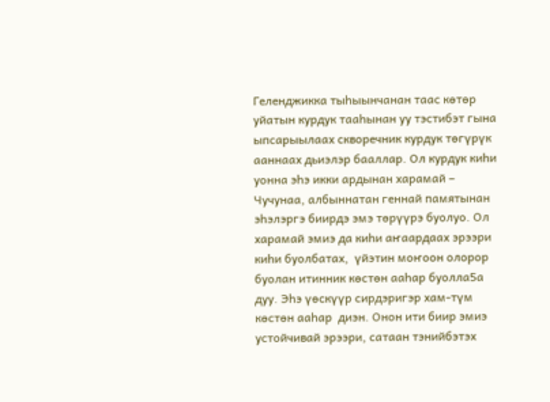Геленджикка тыhыынчанан таас көтөр уйатын курдук тааhынан уу тэстибэт гына ыпсарыылаах скворечник курдук төгүрүк ааннаах дьиэлэр бааллар. Ол курдук киhи уонна эhэ икки ардынан харамай – Чучунаа, албыннатан геннай памятынан эhэлэргэ биирдэ эмэ төрүүрэ буолуо. Ол харамай эмиэ да киhи аҥаардаах эрээри киhи буолбатах,  үйэтин моҥоон олорор буолан итинник көстөн ааhар буолла5а дуу. Эhэ үөскүүр сирдэригэр хам-түм көстөн ааhар  диэн. Онон ити биир эмиэ устойчивай эрээри, сатаан тэнийбэтэх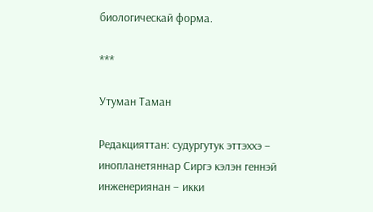биологическай форма.

***

Утуман Таман

Редакцияттан: судургутук эттэххэ – инопланетяннар Сиргэ кэлэн геннэй инженериянан – икки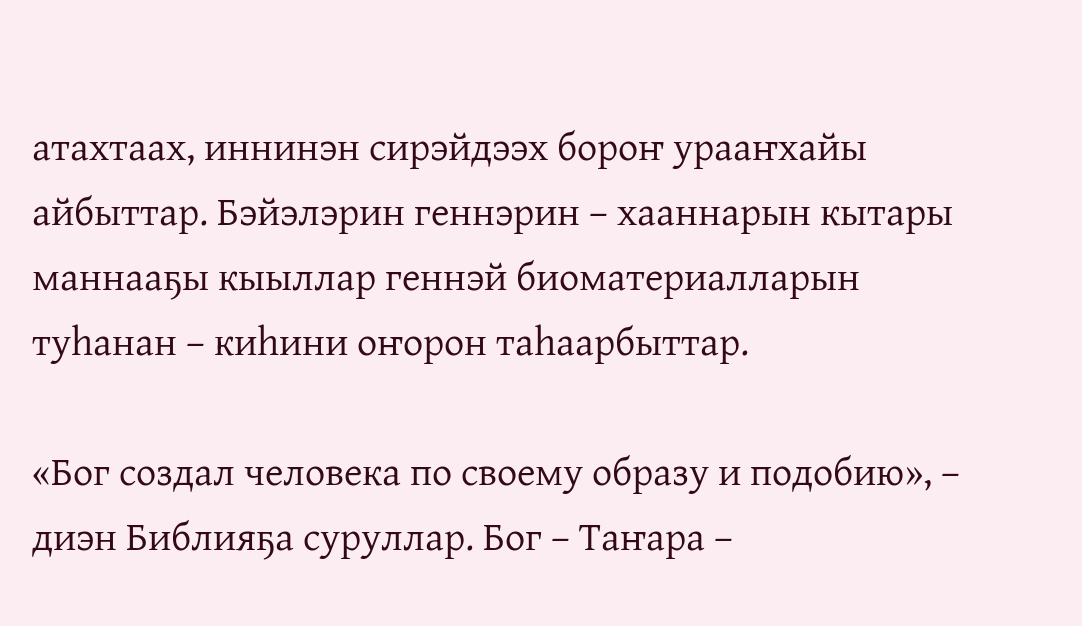атахтаах, иннинэн сирэйдээх бороҥ урааҥхайы айбыттар. Бэйэлэрин геннэрин – хааннарын кытары  маннааҕы кыыллар геннэй биоматериалларын туһанан – киһини оҥорон таһаарбыттар.

«Бог создал человека по своему образу и подобию», – диэн Библияҕа суруллар. Бог – Таҥара –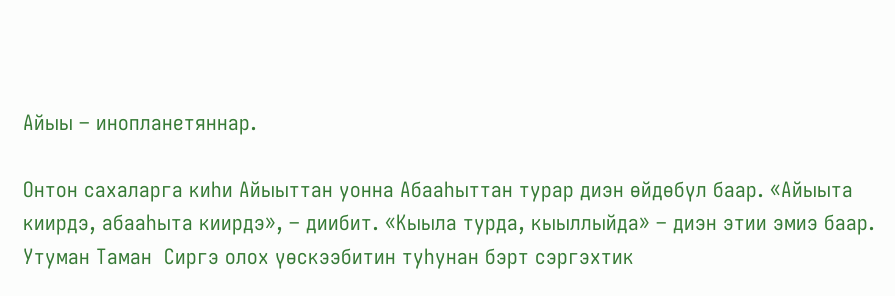Айыы – инопланетяннар.

Онтон сахаларга киһи Айыыттан уонна Абааһыттан турар диэн өйдөбүл баар. «Айыыта киирдэ, абааһыта киирдэ», – диибит. «Кыыла турда, кыыллыйда» – диэн этии эмиэ баар. Утуман Таман  Сиргэ олох үөскээбитин туһунан бэрт сэргэхтик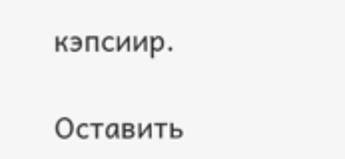кэпсиир.

Оставить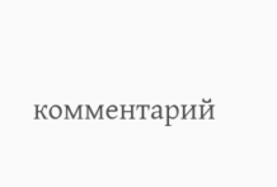комментарий